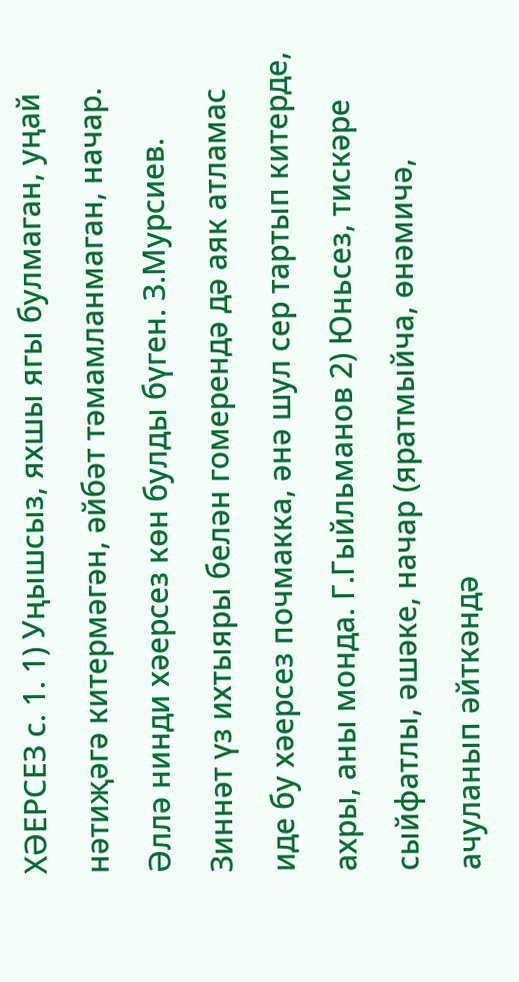ХӘЕРСЕЗ с. 1. 1) Уңышсыз, яхшы ягы булмаган, уңай нәтиҗәгә китермәгән, әйбәт тәмамланмаган, начар. Әллә нинди хәерсез көн булды бүген. З.Мурсиев. Зиннәт үз ихтыяры белән гомерендә дә аяк атламас иде бу хәерсез почмакка, әнә шул сер тартып китерде, ахры, аны монда. Г.Гыйльманов 2) Юньсез, тискәре сыйфатлы, әшәке, начар (яратмыйча, өнәмичә, ачуланып әйткәндә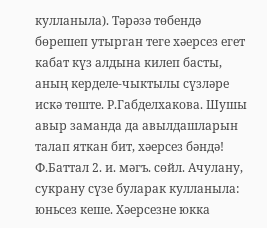кулланыла). Тәрәзә төбендә бөрешеп утырган теге хәерсез егет кабат күз алдына килеп басты, аның керделе-чыктылы сүзләре искә төште. Р.Габделхакова. Шушы авыр заманда да авылдашларын талап яткан бит, хәерсез бәндә! Ф.Баттал 2. и. мәгъ. сөйл. Ачулану, сукрану сүзе буларак кулланыла: юньсез кеше. Хәерсезне юкка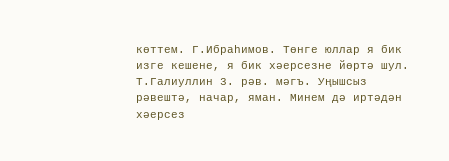көттем. Г.Ибраһимов. Төнге юллар я бик изге кешене, я бик хәерсезне йөртә шул. Т.Галиуллин 3. рәв. мәгъ. Уңышсыз рәвештә, начар, яман. Минем дә иртәдән хәерсез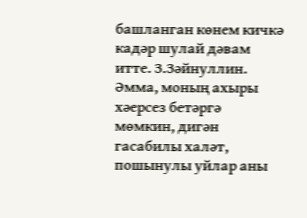башланган көнем кичкә кадәр шулай дәвам итте. З.Зәйнуллин. Әмма, моның ахыры хәерсез бетәргә мөмкин, дигән гасабилы халәт, пошынулы уйлар аны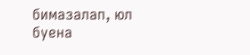бимазалап, юл буена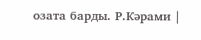озата барды. Р.Кәрами |